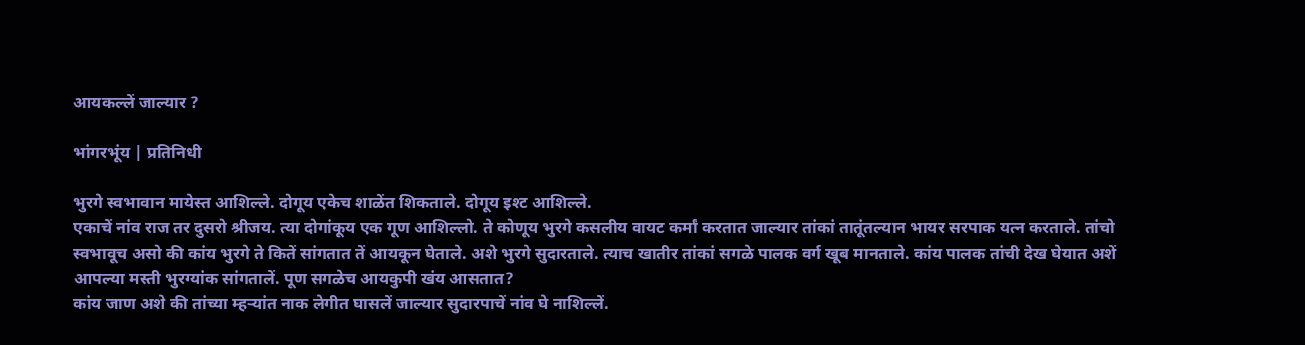आयकल्लें जाल्यार ?

भांगरभूंय | प्रतिनिधी

भुरगे स्वभावान मायेस्त आशिल्ले. दोगूय एकेच शाळेंत शिकताले. दोगूय इश्ट आशिल्ले.
एकाचें नांव राज तर दुसरो श्रीजय. त्या दोगांकूय एक गूण आशिल्लो. ते कोणूय भुरगे कसलीय वायट कर्मां करतात जाल्यार तांकां तातूंतल्यान भायर सरपाक यत्न करताले. तांचो स्वभावूच असो की कांय भुरगे ते कितें सांगतात तें आयकून घेताले. अशे भुरगे सुदारताले. त्याच खातीर तांकां सगळे पालक वर्ग खूब मानताले. कांय पालक तांची देख घेयात अशें आपल्या मस्ती भुरग्यांक सांगतालें. पूण सगळेच आयकुपी खंय आसतात?
कांय जाण अशे की तांच्या म्हर्‍यांत नाक लेगीत घासलें जाल्यार सुदारपाचें नांव घे नाशिल्लें.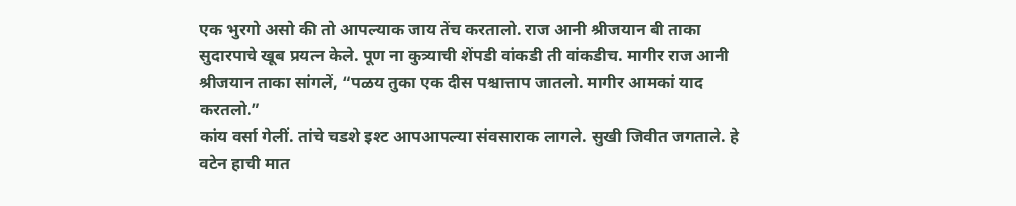एक भुरगो असो की तो आपल्याक जाय तेंच करतालो. राज आनी श्रीजयान बी ताका सुदारपाचे खूब प्रयत्न केले. पूण ना कुत्र्याची शेंपडी वांकडी ती वांकडीच. मागीर राज आनी श्रीजयान ताका सांगलें, “पळय तुका एक दीस पश्चात्ताप जातलो. मागीर आमकां याद करतलो.”
कांय वर्सा गेलीं. तांचे चडशे इश्ट आपआपल्या संवसाराक लागले. सुखी जिवीत जगताले. हे वटेन हाची मात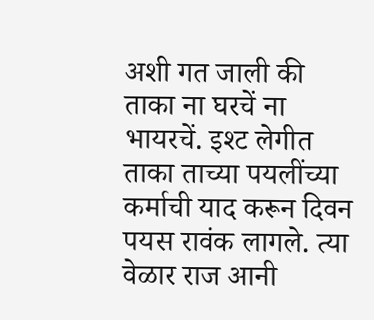अशी गत जाली की ताका ना घरचें ना भायरचें. इश्ट लेगीत ताका ताच्या पयलींच्या कर्माची याद करून दिवन पयस रावंक लागले. त्या वेळार राज आनी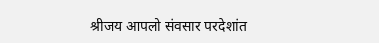श्रीजय आपलो संवसार परदेशांत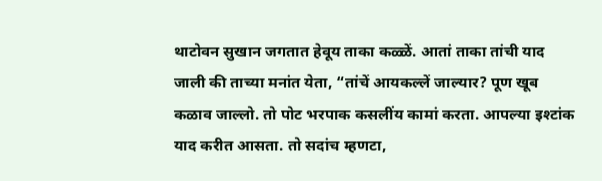थाटोवन सुखान जगतात हेवूय ताका कळ्ळें. आतां ताका तांची याद जाली की ताच्या मनांत येता, “तांचें आयकल्लें जाल्यार? पूण खूब कळाव जाल्लो. तो पोट भरपाक कसलींय कामां करता. आपल्या इश्टांक याद करीत आसता. तो सदांच म्हणटा,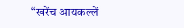“खरेंच आयकल्लें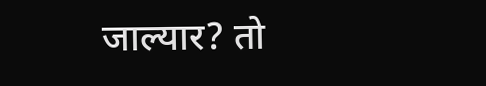जाल्यार? तो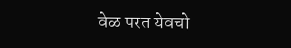वेळ परत येवचो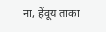ना, हेंवूय ताका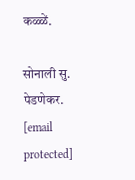कळ्ळें.

सोनाली सु. पेडणेकर.
[email protected]